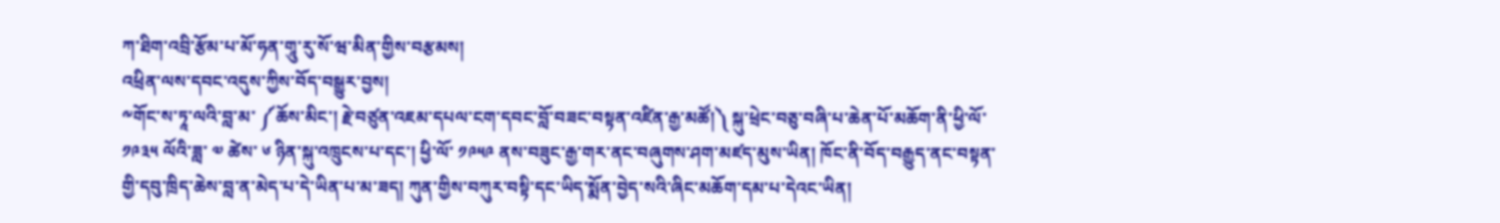ཀ་ཐིག་འབྲི་རྩོམ་པ་མོ་ཧན་གཱུ་རུ་སོ་ཝ་མིན་གྱིས་བརྩམས།
འཕྲིན་ལས་དབང་འདུས་ཀྱིས་བོད་བསྒྱུར་བྱས།
༸གོང་ས་ཏཱ་ལའི་བླ་མ་ ༼ཆོས་མིང་། རྗེ་བཙུན་འཇམ་དཔལ་ངག་དབང་བློ་བཟང་བསྟན་འཛིན་རྒྱ་མཚོ།༽ སྐུ་ཕྲེང་བཅུ་བཞི་པ་ཆེན་པོ་མཆོག་ནི་ཕྱི་ལོ་ ༡༩༣༥ ལོའི་ཟླ་ ༧ ཚེས་ ༦ ཉིན་སྐུ་འཁྲུངས་པ་དང་། ཕྱི་ལོ་ ༡༩༥༩ ནས་བཟུང་རྒྱ་གར་ནང་བཞུགས་ཤག་མཛད་མུས་ཡིན། ཁོང་ནི་བོད་བརྒྱུད་ནང་བསྟན་གྱི་དབུ་ཁྲིད་ཆེས་བླ་ན་མེད་པ་དེ་ཡིན་པ་མ་ཟད། ཀུན་གྱིས་བཀུར་བསྟི་དང་ཡིད་སྨོན་བྱེད་སའི་ཞིང་མཆོག་དམ་པ་དེའང་ཡིན།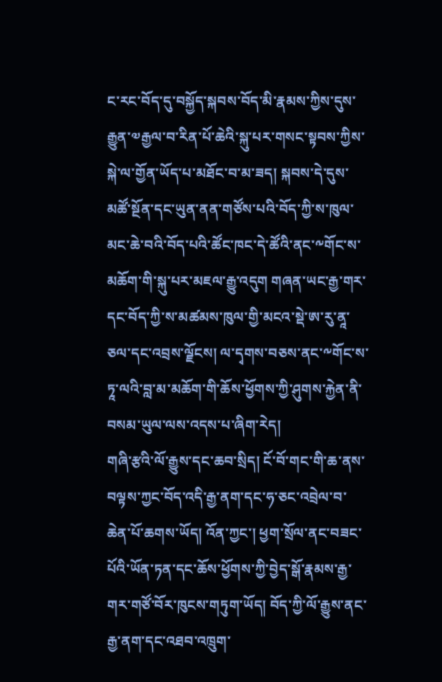ང་རང་བོད་དུ་བསྐྱོད་སྐབས་བོད་མི་རྣམས་ཀྱིས་དུས་རྒྱུན་༧རྒྱལ་བ་རིན་པོ་ཆེའི་སྐུ་པར་གསང་སྟབས་ཀྱིས་སྐེ་ལ་གྱོན་ཡོད་པ་མཐོང་བ་མ་ཟད། སྐབས་དེ་དུས་མཚོ་སྔོན་དང་ཡུན་ནན་གཙོས་པའི་བོད་ཀྱི་ས་ཁུལ་མང་ཆེ་བའི་བོད་པའི་ཚོང་ཁང་དེ་ཚོའི་ནང་༸གོང་ས་མཆོག་གི་སྐུ་པར་མཇལ་རྒྱུ་འདུག གཞན་ཡང་རྒྱ་གར་དང་བོད་ཀྱི་ས་མཚམས་ཁུལ་གྱི་མངའ་སྡེ་ཨ་རུ་ནཱ་ཅལ་དང་འབྲས་ལྗོངས། ལ་དྭགས་བཅས་ནང་༸གོང་ས་ཏཱ་ལའི་བླ་མ་མཆོག་གི་ཆོས་ཕྱོགས་ཀྱི་ཤུགས་རྐྱེན་ནི་བསམ་ཡུལ་ལས་འདས་པ་ཞིག་རེད།
གཞི་རྩའི་ལོ་རྒྱུས་དང་ཆབ་སྲིད། ངོ་བོ་གང་གི་ཆ་ནས་བལྟས་ཀྱང་བོད་འདི་རྒྱ་ནག་དང་ཧ་ཅང་འབྲེལ་བ་ཆེན་པོ་ཆགས་ཡོད། འོན་ཀྱང་། ཕྱག་སྲོལ་ནང་བཟང་པོའི་ཡོན་ཏན་དང་ཆོས་ཕྱོགས་ཀྱི་བྱེད་སྒོ་རྣམས་རྒྱ་གར་གཙོ་བོར་ཁུངས་གཏུག་ཡོད། བོད་ཀྱི་ལོ་རྒྱུས་ནང་རྒྱ་ནག་དང་འཐབ་འཁྲུག་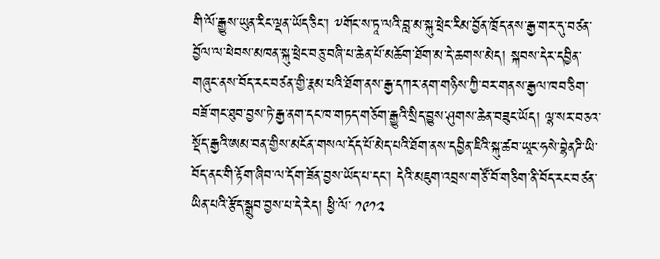གི་ལོ་རྒྱུས་ཡུན་རིང་ལྡན་ཡོད་ཅིང་། ༸གོང་ས་ཏཱ་ལའི་བླ་མ་སྐུ་ཕྲེང་རིམ་བྱོན་ཁྲོད་ནས་རྒྱ་གར་དུ་བཙན་བྱོལ་ལ་ཕེབས་མཁན་སྐུ་ཕྲེང་བཅུ་བཞི་པ་ཆེན་པོ་མཆོག་ཐོག་མ་དེ་ཆགས་མེད། སྐབས་དེར་དབྱིན་གཞུང་ནས་བོད་རང་བཙན་གྱི་རྣམ་པའི་ཐོག་ནས་རྒྱ་དཀར་ནག་གཉིས་ཀྱི་བར་གནས་རྒྱལ་ཁབ་ཅིག་བཟོ་གང་ཐུབ་བྱས་ཏེ་རྒྱ་ནག་དང་ཁ་གཏད་གཅོག་རྒྱུའི་སྲིད་བྱུས་ཤུགས་ཆེན་བཟུང་ཡོད། ལྷ་སར་བཅའ་སྡོད་རྒྱའི་ཨམ་བན་གྱིས་མངོན་གསལ་དོད་པོ་མེད་པའི་ཐོག་ནས་དབྱིན་ཇིའི་སྐུ་ཚབ་ཡཱང་ཧསེ་བྷེནཌི་ཡི་བོད་ནང་གི་རྟོག་ཞིབ་ལ་དོག་ཟོན་བྱས་ཡོད་པ་དང་། དེའི་མཇུག་འབྲས་གཙོ་བོ་གཅིག་ནི་བོད་རང་བཙན་ཡིན་པའི་རྩོད་སྒྲུབ་བྱས་པ་དེ་རེད། ཕྱི་ལོ་ ༡༩༡༢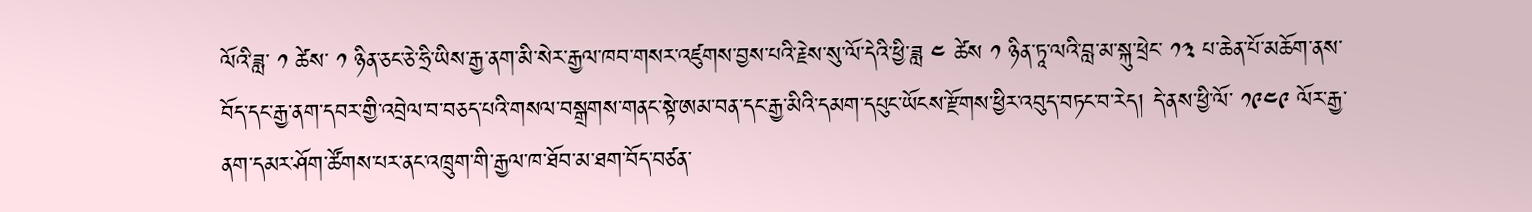ལོའི་ཟླ་ ༡ ཚེས་ ༡ ཉིན་ཅང་ཅེ་ཧྲི་ཡིས་རྒྱ་ནག་མི་སེར་རྒྱལ་ཁབ་གསར་འཛུགས་བྱས་པའི་རྗེས་སུ་ལོ་དེའི་ཕྱི་ཟླ ༤ ཚེས ༡ ཉིན་ཏཱ་ལའི་བླ་མ་སྐུ་ཕྲེང་ ༡༣ པ་ཆེན་པོ་མཆོག་ནས་བོད་དང་རྒྱ་ནག་དབར་གྱི་འབྲེལ་བ་བཅད་པའི་གསལ་བསྒྲགས་གནང་སྟེ་ཨམ་བན་དང་རྒྱ་མིའི་དམག་དཔུང་ཡོངས་རྫོགས་ཕྱིར་འབུད་བཏང་བ་རེད། དེ་ནས་ཕྱི་ལོ་ ༡༩༤༩ ལོར་རྒྱ་ནག་དམར་ཤོག་ཚོགས་པར་ནང་འཁྲུག་གི་རྒྱལ་ཁ་ཐོབ་མ་ཐག་བོད་བཙན་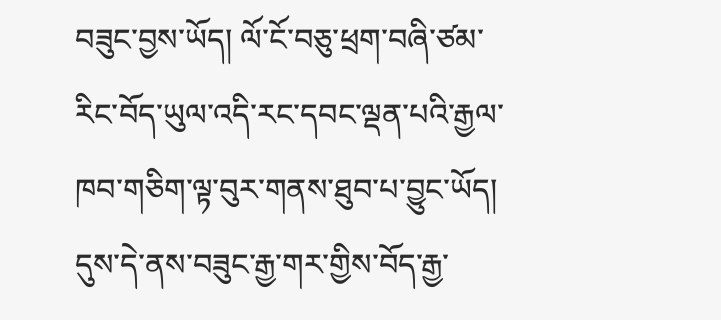བཟུང་བྱས་ཡོད། ལོ་ངོ་བཅུ་ཕྲག་བཞི་ཙམ་རིང་བོད་ཡུལ་འདི་རང་དབང་ལྡན་པའི་རྒྱལ་ཁབ་གཅིག་ལྟ་བུར་གནས་ཐུབ་པ་བྱུང་ཡོད།
དུས་དེ་ནས་བཟུང་རྒྱ་གར་གྱིས་བོད་རྒྱ་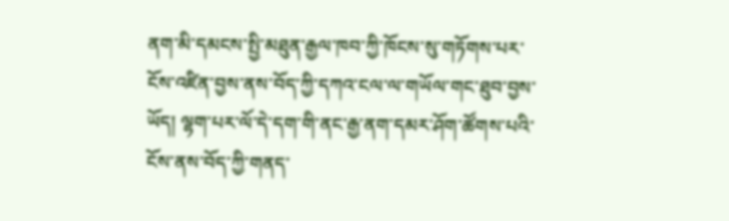ནག་མི་དམངས་སྤྱི་མཐུན་རྒྱལ་ཁབ་ཀྱི་ཁོངས་སུ་གཏོགས་པར་ངོས་འཛིན་བྱས་ནས་བོད་ཀྱི་དཀའ་ངལ་ལ་གཡོལ་གང་ཐུབ་བྱས་ཡོད། ལྷག་པར་ལོ་དེ་དག་གི་ནང་རྒྱ་ནག་དམར་ཤོག་ཚོགས་པའི་ངོས་ནས་བོད་ཀྱི་གནད་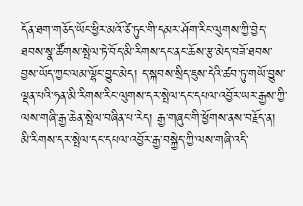དོན་ཐག་གཅོད་ཡོང་ཕྱིར་མའོ་ཙེ་ཏུང་གི་དམར་ཤོག་རིང་ལུགས་ཀྱི་བྱེད་ཐབས་སྣ་ཚོགས་སྤེལ་ཏེ་བོད་མི་རིགས་དང་ནང་ཆོས་རྩ་མེད་བཟོ་ཐབས་བྱས་ཡོད་ཀྱང་ལམ་ལྷོང་བྱུང་མེད། ད་སྐབས་སྲིད་ཇུས་དེའི་ཚབ་ཏུ་གཡོ་བྱུས་ལྡན་པའི་ཧན་མི་རིགས་རིང་ལུགས་དར་སྤེལ་དང་དཔལ་འབྱོར་ཡར་རྒྱས་ཀྱི་ལས་གཞི་རྒྱ་ཆེན་སྤེལ་བཞིན་པ་རེད། རྒྱ་གཞུང་གི་ཕྱོགས་ནས་བརྗོད་ན། མི་རིགས་དར་སྤེལ་དང་དཔལ་འབྱོར་རྒྱ་བསྐྱེད་ཀྱི་ལས་གཞི་འདི་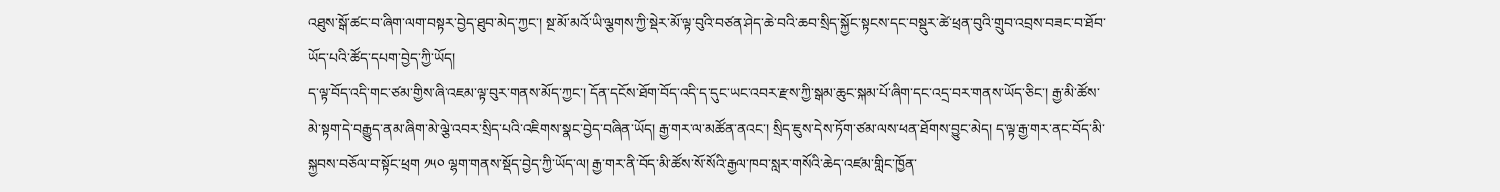འཐུས་སྒོ་ཚང་བ་ཞིག་ལག་བསྟར་བྱེད་ཐུབ་མེད་ཀྱང་། སྔ་མོ་མའོ་ཡི་ལྕགས་ཀྱི་སྡེར་མོ་ལྟ་བུའི་བཙན་ཤེད་ཆེ་བའི་ཆབ་སྲིད་སྐྱོང་སྟངས་དང་བསྡུར་ཚེ་ཕྲན་བུའི་གྲུབ་འབྲས་བཟང་བ་ཐོབ་ཡོད་པའི་ཚོད་དཔག་བྱེད་ཀྱི་ཡོད།
ད་ལྟ་བོད་འདི་གང་ཙམ་གྱིས་ཞི་འཇམ་ལྟ་བུར་གནས་མོད་ཀྱང་། དོན་དངོས་ཐོག་བོད་འདི་ད་དུང་ཡང་འབར་རྫས་ཀྱི་སྒམ་ཆུང་སྐམ་པོ་ཞིག་དང་འདྲ་བར་གནས་ཡོད་ཅིང་། རྒྱ་མི་ཚོས་མེ་སྟག་དེ་བརྒྱུད་ནམ་ཞིག་མེ་ལྕེ་འབར་སྲིད་པའི་འཇིགས་སྣང་བྱེད་བཞིན་ཡོད། རྒྱ་གར་ལ་མཚོན་ནའང་། སྲིད་ཇུས་དེས་ཏོག་ཙམ་ལས་ཕན་ཐོགས་བྱུང་མེད། ད་ལྟ་རྒྱ་གར་ནང་བོད་མི་སྐྱབས་བཅོལ་བ་སྟོང་ཕྲག ༡༥༠ ལྷག་གནས་སྡོད་བྱེད་ཀྱི་ཡོད་ལ། རྒྱ་གར་ནི་བོད་མི་ཚོས་སོ་སོའི་རྒྱལ་ཁབ་སླར་གསོའི་ཆེད་འཛམ་གླིང་ཁྱོན་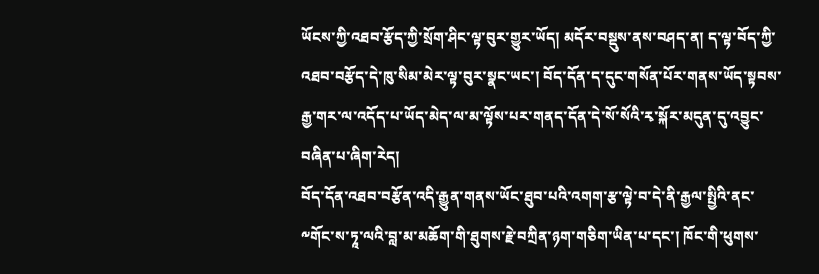ཡོངས་ཀྱི་འཐབ་རྩོད་ཀྱི་སྲོག་ཤིང་ལྟ་བུར་གྱུར་ཡོད། མདོར་བསྡུས་ནས་བཤད་ན། ད་ལྟ་བོད་ཀྱི་འཐབ་བརྩོད་དེ་ཁུ་སིམ་མེར་ལྟ་བུར་སྣང་ཡང་། བོད་དོན་ད་དུང་གསོན་པོར་གནས་ཡོད་སྟབས་རྒྱ་གར་ལ་འདོད་པ་ཡོད་མེད་ལ་མ་ལྟོས་པར་གནད་དོན་དེ་སོ་སོའི་རྭ་སྐོར་མདུན་དུ་འབྱུང་བཞིན་པ་ཞིག་རེད།
བོད་དོན་འཐབ་བརྩོན་འདི་རྒྱུན་གནས་ཡོང་ཐུབ་པའི་འགག་རྩ་ལྟེ་བ་དེ་ནི་རྒྱལ་སྤྱིའི་ནང་༸གོང་ས་ཏཱ་ལའི་བླ་མ་མཆོག་གི་ཐུགས་རྗེ་བཀྲིན་ཉག་གཅིག་ཡིན་པ་དང་། ཁོང་གི་ཕུགས་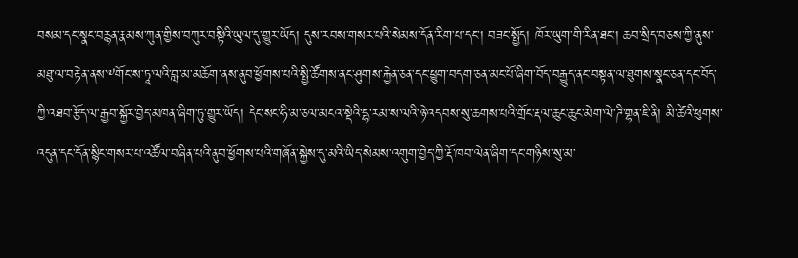བསམ་དང་སྣང་བརྙན་རྣམས་ཀུན་གྱིས་བཀུར་བསྟིའི་ཡུལ་དུ་གྱུར་ཡོད། དུས་རབས་གསར་པའི་སེམས་དོན་རིག་པ་དང་། བཟང་སྤྱོད། ཁོར་ཡུག་གི་རིན་ཐང་། ཆབ་སྲིད་བཅས་ཀྱི་ནུས་མཐུ་ལ་བརྟེན་ནས་༸གོང་ས་ཏཱ་ལའི་བླ་མ་མཆོག་ནས་ནུབ་ཕྱོགས་པའི་སྤྱི་ཚོགས་ནང་ཤུགས་རྐྱེན་ཅན་དང་ཕྱུག་བདག་ཅན་མང་པོ་ཞིག་བོད་བརྒྱུད་ནང་བསྟན་ལ་ཐུགས་སྣང་ཅན་དང་བོད་ཀྱི་འཐབ་རྩོད་ལ་རྒྱབ་སྐྱོར་བྱེད་མཁན་ཞིག་ཏུ་གྱུར་ཡོད། དེང་སང་ཧི་མ་ཅལ་མངའ་སྡེའི་དྷ་རམ་ས་ལའི་ཉེ་འདབས་སུ་ཆགས་པའི་གྲོང་རྡལ་ཆུང་ཆུང་མེག་ལེ་ཌི་གྷན་ཇི་ནི། མི་ཚེའི་ཕུགས་འདུན་དང་དོན་སྙིང་གསར་པ་འཚོལ་བཞིན་པའི་ནུབ་ཕྱོགས་པའི་གཞོན་སྐྱེས་དུ་མའི་ཡིད་སེམས་འགུག་བྱེད་ཀྱི་རྡོ་ཁབ་ལེན་ཞིག་དང་གཉིས་སུ་མ་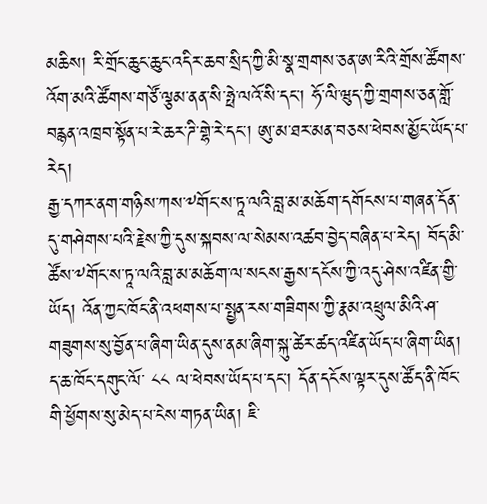མཆིས། རི་གྲོང་ཆུང་ཆུང་འདིར་ཆབ་སྲིད་ཀྱི་མི་སྣ་གྲགས་ཅན་ཨ་རིའི་གྲོས་ཚོགས་འོག་མའི་ཚོགས་གཙོ་ལྕམ་ནན་སི་ཧྥེ་ལའོ་སི་དང་། ཧོ་ལི་ཝུད་ཀྱི་གྲགས་ཅན་གློ་བརྙན་འཁྲབ་སྟོན་པ་རེ་ཆར་ཌི་གྷེ་རེ་དང་། ཨུ་མ་ཐར་མན་བཅས་ཕེབས་མྱོང་ཡོད་པ་རེད།
རྒྱ་དཀར་ནག་གཉིས་ཀས་༸གོང་ས་ཏཱ་ལའི་བླ་མ་མཆོག་དགོངས་པ་གཞན་དོན་དུ་གཤེགས་པའི་རྗེས་ཀྱི་དུས་སྐབས་ལ་སེམས་འཚབ་བྱེད་བཞིན་པ་རེད། བོད་མི་ཚོས་༸གོང་ས་ཏཱ་ལའི་བླ་མ་མཆོག་ལ་སངས་རྒྱས་དངོས་ཀྱི་འདུ་ཤེས་འཛིན་གྱི་ཡོད། འོན་ཀྱང་ཁོང་ནི་འཕགས་པ་སྤྱན་རས་གཟིགས་ཀྱི་རྣམ་འཕྲུལ་མིའི་ཤ་གཟུགས་སུ་བྱོན་པ་ཞིག་ཡིན་དུས་ནམ་ཞིག་སྐུ་ཚེར་ཚད་འཛིན་ཡོད་པ་ཞིག་ཡིན། ད་ཆ་ཁོང་དགུང་ལོ་ ༨༨ ལ་ཕེབས་ཡོད་པ་དང་། དོན་དངོས་ལྟར་དུས་ཚོད་ནི་ཁོང་གི་ཕྱོགས་སུ་མེད་པ་ངེས་གཏན་ཡིན། ཇི་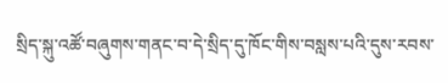སྲིད་སྐུ་འཚོ་བཞུགས་གནང་བ་དེ་སྲིད་དུ་ཁོང་གིས་བསླས་པའི་དུས་རབས་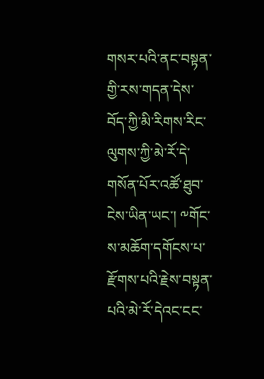གསར་པའི་ནང་བསྟན་གྱི་རས་གདན་དེས་བོད་ཀྱི་མི་རིགས་རིང་ལུགས་ཀྱི་མེ་རོ་དེ་གསོན་པོར་འཚོ་ཐུབ་ངེས་ཡིན་ཡང་། ༸གོང་ས་མཆོག་དགོངས་པ་རྫོགས་པའི་རྗེས་བསྟན་པའི་མེ་རོ་དེའང་ངང་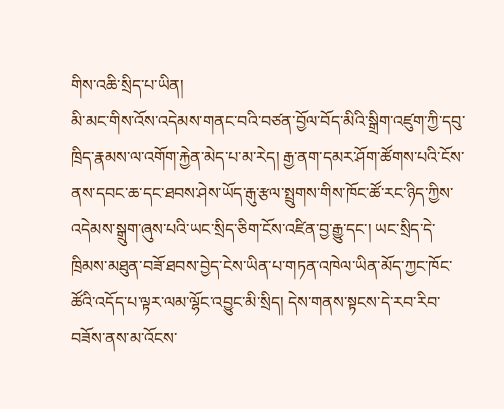གིས་འཆི་སྲིད་པ་ཡིན།
མི་མང་གིས་འོས་འདེམས་གནང་བའི་བཙན་བྱོལ་བོད་མིའི་སྒྲིག་འཛུག་ཀྱི་དབུ་ཁྲིད་རྣམས་ལ་འགོག་རྐྱེན་མེད་པ་མ་རེད། རྒྱ་ནག་དམར་ཤོག་ཚོགས་པའི་ངོས་ནས་དབང་ཆ་དང་ཐབས་ཤེས་ཡོད་རྒུ་རྩལ་སྤྲུགས་གིས་ཁོང་ཚོ་རང་ཉིད་ཀྱིས་འདེམས་སྒྲུག་ཞུས་པའི་ཡང་སྲིད་ཅིག་ངོས་འཛིན་བྱ་རྒྱུ་དང་། ཡང་སྲིད་དེ་ཁྲིམས་མཐུན་བཟོ་ཐབས་བྱེད་ངེས་ཡིན་པ་གཏན་འཁེལ་ཡིན་མོད་ཀྱང་ཁོང་ཚོའི་འདོད་པ་ལྟར་ལམ་ལྷོང་འབྱུང་མི་སྲིད། དེས་གནས་སྟངས་དེ་རབ་རིབ་བཟོས་ནས་མ་འོངས་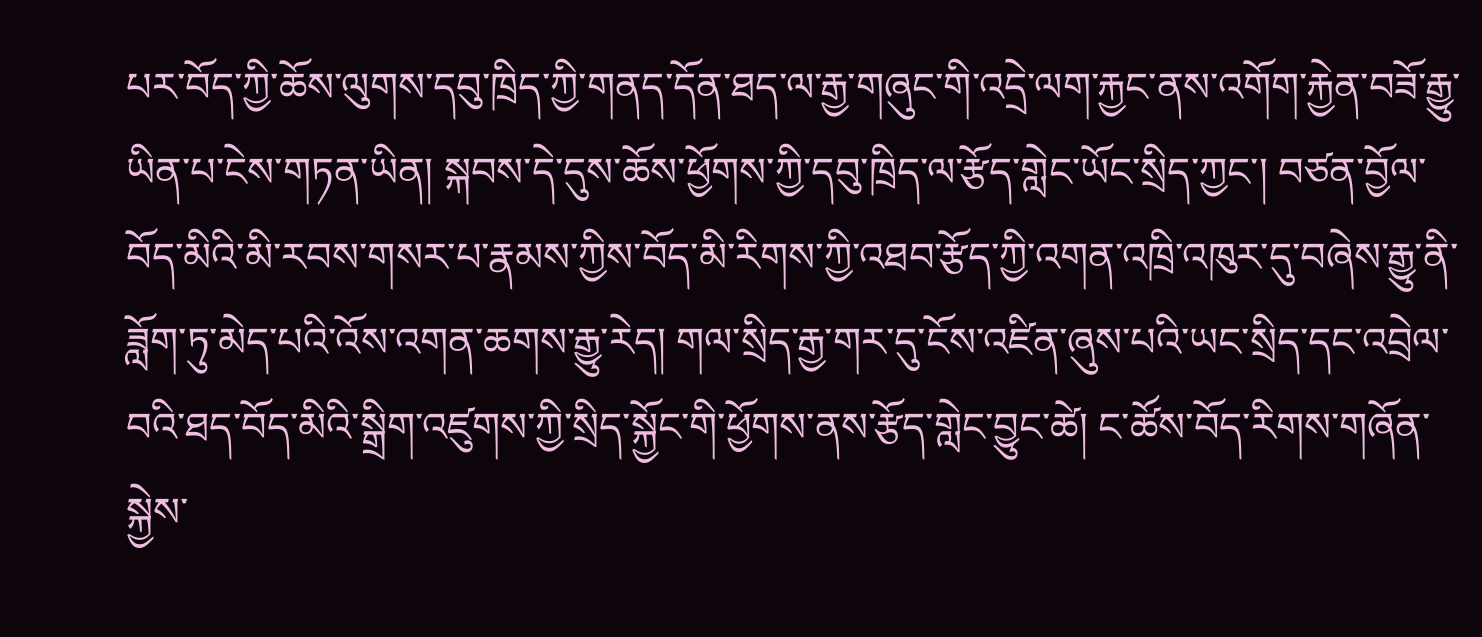པར་བོད་ཀྱི་ཆོས་ལུགས་དབུ་ཁྲིད་ཀྱི་གནད་དོན་ཐད་ལ་རྒྱ་གཞུང་གི་འདྲེ་ལག་རྐྱང་ནས་འགོག་རྐྱེན་བཟོ་རྒྱུ་ཡིན་པ་ངེས་གཏན་ཡིན། སྐབས་དེ་དུས་ཆོས་ཕྱོགས་ཀྱི་དབུ་ཁྲིད་ལ་རྩོད་གླེང་ཡོང་སྲིད་ཀྱང་། བཙན་བྱོལ་བོད་མིའི་མི་རབས་གསར་པ་རྣམས་ཀྱིས་བོད་མི་རིགས་ཀྱི་འཐབ་རྩོད་ཀྱི་འགན་འཁྲི་འཁུར་དུ་བཞེས་རྒྱུ་ནི་ཟློག་ཏུ་མེད་པའི་འོས་འགན་ཆགས་རྒྱུ་རེད། གལ་སྲིད་རྒྱ་གར་དུ་ངོས་འཛིན་ཞུས་པའི་ཡང་སྲིད་དང་འབྲེལ་བའི་ཐད་བོད་མིའི་སྒྲིག་འཛུགས་ཀྱི་སྲིད་སྐྱོང་གི་ཕྱོགས་ནས་རྩོད་གླེང་བྱུང་ཚེ། ང་ཚོས་བོད་རིགས་གཞོན་སྐྱེས་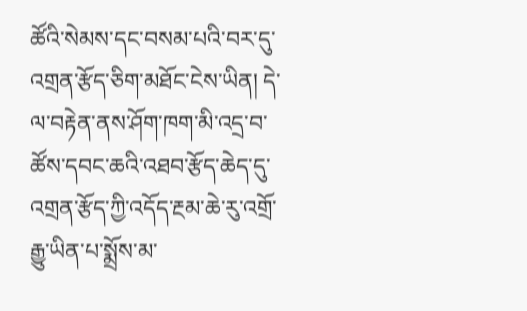ཚོའི་སེམས་དང་བསམ་པའི་བར་དུ་འགྲན་རྩོད་ཅིག་མཐོང་ངེས་ཡིན། དེ་ལ་བརྟེན་ནས་ཤོག་ཁག་མི་འདྲ་བ་ཚོས་དབང་ཆའི་འཐབ་རྩོད་ཆེད་དུ་འགྲན་རྩོད་ཀྱི་འདོད་རྔམ་ཆེ་རུ་འགྲོ་རྒྱུ་ཡིན་པ་སྨྲོས་མ་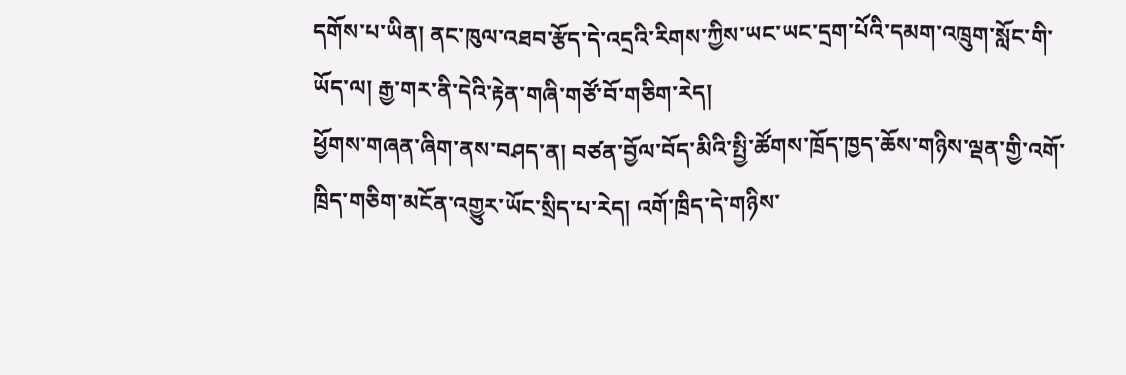དགོས་པ་ཡིན། ནང་ཁུལ་འཐབ་རྩོད་དེ་འདྲའི་རིགས་ཀྱིས་ཡང་ཡང་དྲག་པོའི་དམག་འཁྲུག་སློང་གི་ཡོད་ལ། རྒྱ་གར་ནི་དེའི་རྟེན་གཞི་གཙོ་བོ་གཅིག་རེད།
ཕྱོགས་གཞན་ཞིག་ནས་བཤད་ན། བཙན་བྱོལ་བོད་མིའི་སྤྱི་ཚོགས་ཁྲོད་ཁྱད་ཆོས་གཉིས་ལྡན་གྱི་འགོ་ཁྲིད་གཅིག་མངོན་འགྱུར་ཡོང་སྲིད་པ་རེད། འགོ་ཁྲིད་དེ་གཉིས་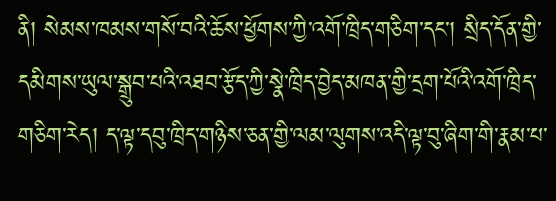ནི། སེམས་ཁམས་གསོ་བའི་ཆོས་ཕྱོགས་ཀྱི་འགོ་ཁྲིད་གཅིག་དང་། སྲིད་དོན་གྱི་དམིགས་ཡུལ་སྒྲུབ་པའི་འཐབ་རྩོད་ཀྱི་སྣེ་ཁྲིད་བྱེད་མཁན་གྱི་དྲག་པོའི་འགོ་ཁྲིད་གཅིག་རེད། ད་ལྟ་དབུ་ཁྲིད་གཉིས་ཅན་གྱི་ལམ་ལུགས་འདི་ལྟ་བུ་ཞིག་གི་རྣམ་པ་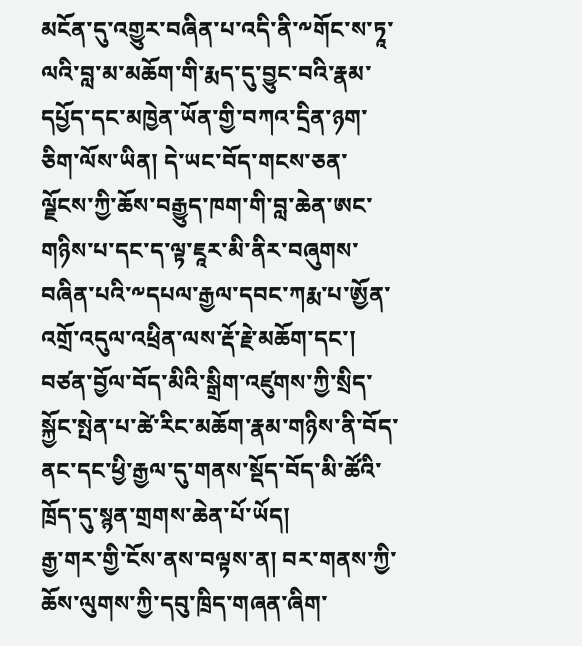མངོན་དུ་འགྱུར་བཞིན་པ་འདི་ནི་༸གོང་ས་ཏཱ་ལའི་བླ་མ་མཆོག་གི་རྨད་དུ་བྱུང་བའི་རྣམ་དཔྱོད་དང་མཁྱེན་ཡོན་གྱི་བཀའ་དྲིན་ཉག་ཅིག་ལོས་ཡིན། དེ་ཡང་བོད་གངས་ཅན་ལྗོངས་ཀྱི་ཆོས་བརྒྱུད་ཁག་གི་བླ་ཆེན་ཨང་གཉིས་པ་དང་ད་ལྟ་ཇཱར་མི་ནིར་བཞུགས་བཞིན་པའི་༸དཔལ་རྒྱལ་དབང་ཀརྨ་པ་ཨྱོན་འགྲོ་འདུལ་འཕྲིན་ལས་རྡོ་རྗེ་མཆོག་དང་། བཙན་བྱོལ་བོད་མིའི་སྒྲིག་འཛུགས་ཀྱི་སྲིད་སྐྱོང་སྤེན་པ་ཚེ་རིང་མཆོག་རྣམ་གཉིས་ནི་བོད་ནང་དང་ཕྱི་རྒྱལ་དུ་གནས་སྡོད་བོད་མི་ཚོའི་ཁྲོད་དུ་སྙན་གྲགས་ཆེན་པོ་ཡོད།
རྒྱ་གར་གྱི་ངོས་ནས་བལྟས་ན། བར་གནས་ཀྱི་ཆོས་ལུགས་ཀྱི་དབུ་ཁྲིད་གཞན་ཞིག་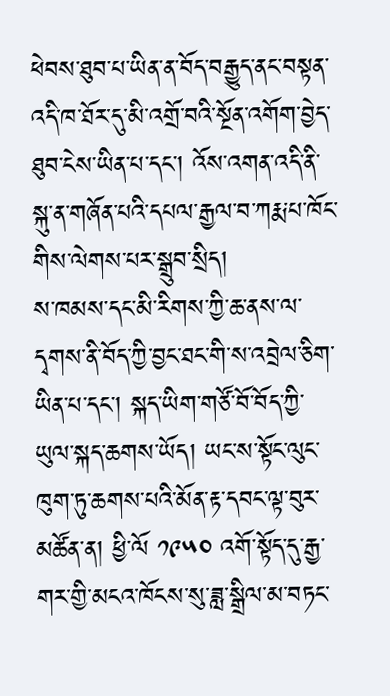ཕེབས་ཐུབ་པ་ཡིན་ན་བོད་བརྒྱུད་ནང་བསྟན་འདི་ཁ་ཐོར་དུ་མི་འགྲོ་བའི་སྔོན་འགོག་བྱེད་ཐུབ་ངེས་ཡིན་པ་དང་། འོས་འགན་འདི་ནི་སྐུ་ན་གཞོན་པའི་དཔལ་རྒྱལ་བ་ཀརྨ་པ་ཁོང་གིས་ལེགས་པར་སྒྲུབ་སྲིད།
ས་ཁམས་དང་མི་རིགས་ཀྱི་ཆ་ནས་ལ་དྭགས་ནི་བོད་ཀྱི་བྱང་ཐང་གི་ས་འབྲེལ་ཅིག་ཡིན་པ་དང་། སྐད་ཡིག་གཙོ་བོ་བོད་ཀྱི་ཡུལ་སྐད་ཆགས་ཡོད། ཡང་ས་སྟོང་ལུང་ཁུག་ཏུ་ཆགས་པའི་མོན་རྟ་དབང་ལྟ་བུར་མཚོན་ན། ཕྱི་ལོ ༡༩༥༠ འགོ་སྟོད་དུ་རྒྱ་གར་གྱི་མངའ་ཁོངས་སུ་ཟླ་སྒྲིལ་མ་བཏང་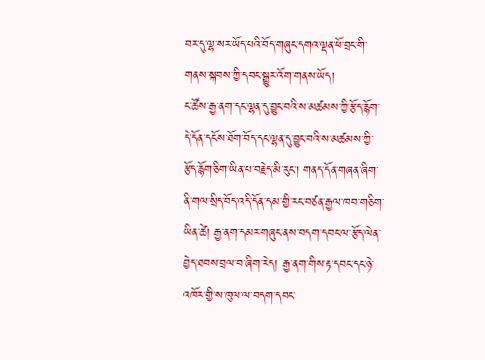བར་དུ་ལྷ་སར་ཡོད་པའི་བོད་གཞུང་དགའ་ལྡན་ཕོ་བྲང་གི་གནས་སྐབས་ཀྱི་དབང་སྒྱུར་འོག་གནས་ཡོད།
ང་ཚོས་རྒྱ་ནག་དང་ལྷན་དུ་བྱུང་བའི་ས་མཚམས་ཀྱི་རྩོད་རྙོག་དེ་དོན་དངོས་ཐོག་བོད་དང་ལྷན་དུ་བྱུང་བའི་ས་མཚམས་ཀྱི་རྩོད་རྙོག་ཅིག་ཡིན་པ་བརྗེད་མི་རུང་། གནད་དོན་གཞན་ཞིག་ནི་གལ་སྲིད་བོད་འདི་དོན་དམ་གྱི་རང་བཙན་རྒྱལ་ཁབ་གཅིག་ཡིན་ཚེ། རྒྱ་ནག་དམར་གཞུང་ནས་བདག་དབང་ལ་རྩོད་ལེན་བྱེད་ཐབས་བྲལ་བ་ཞིག་རེད། རྒྱ་ནག་གིས་རྟ་དབང་དང་ཉེ་འཁོར་གྱི་ས་ཁུལ་ལ་བདག་དབང་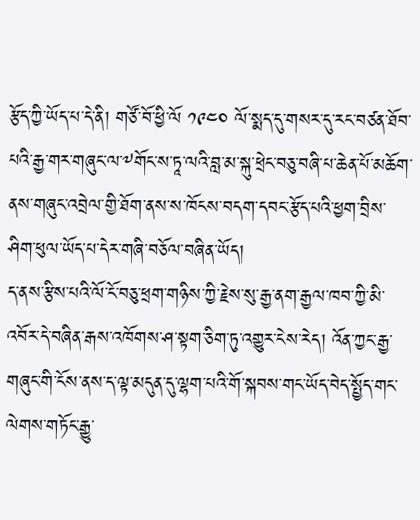རྩོད་ཀྱི་ཡོད་པ་དེ་ནི། གཙོ་བོ་ཕྱི་ལོ ༡༩༤༠ ལོ་སྨད་དུ་གསར་དུ་རང་བཙན་ཐོབ་པའི་རྒྱ་གར་གཞུང་ལ་༸གོང་ས་ཏཱ་ལའི་བླ་མ་སྐུ་ཕྲེང་བཅུ་བཞི་པ་ཆེན་པོ་མཆོག་ནས་གཞུང་འབྲེལ་གྱི་ཐོག་ནས་ས་ཁོངས་བདག་དབང་རྩོད་པའི་ཕྱག་བྲིས་ཤིག་ཕུལ་ཡོད་པ་དེར་གཞི་བཅོལ་བཞིན་ཡོད།
ད་ནས་རྩིས་པའི་ལོ་ངོ་བཅུ་ཕྲག་གཉིས་ཀྱི་རྗེས་སུ་རྒྱ་ནག་རྒྱལ་ཁབ་ཀྱི་མི་འབོར་དེ་བཞིན་རྒས་འཁོགས་ཤ་སྟག་ཅིག་ཏུ་འགྱུར་ངེས་རེད། འོན་ཀྱང་རྒྱ་གཞུང་གི་ངོས་ནས་ད་ལྟ་མདུན་དུ་ལྷག་པའི་གོ་སྐབས་གང་ཡོད་བེད་སྤྱོད་གང་ལེགས་གཏོང་རྒྱུ་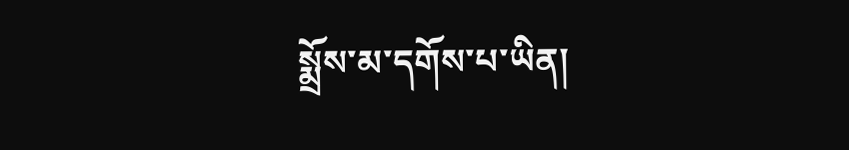སྨྲོས་མ་དགོས་པ་ཡིན།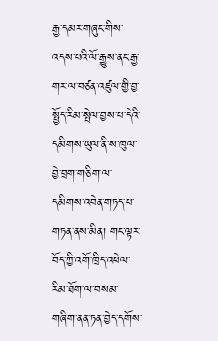རྒྱ་དམར་གཞུང་གིས་འདས་པའི་ལོ་རྒྱུས་ནང་རྒྱ་གར་ལ་བཙན་འཛུལ་གྱི་བྱ་སྤྱོད་རིམ་སྤེལ་བྱས་པ་དེའི་དམིགས་ཡུལ་ནི་ས་ཁུལ་བྱེ་བྲག་གཅིག་ལ་དམིགས་འབེན་གཏད་པ་གཏན་ནས་མིན། གང་ལྟར་བོད་ཀྱི་འགོ་ཁྲིད་འཕེལ་རིམ་ཐོག་ལ་བསམ་གཞིག་ནན་ཏན་བྱེད་དགོས་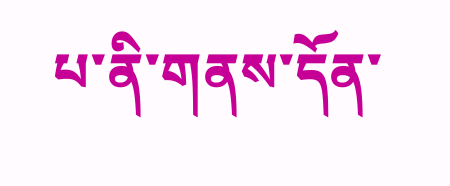པ་ནི་གནས་དོན་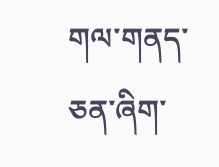གལ་གནད་ཅན་ཞིག་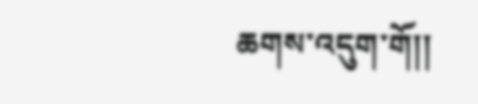ཆགས་འདུག་གོ།།